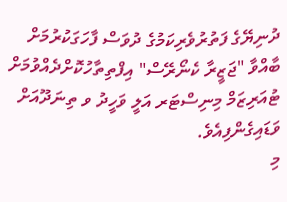ދުނިޔޭގެ ފަތުރުވެރިކަމުގެ ދުވަސް ފާހަގަކުރުމަށް ބާއްވާ "ޖަޒީރާ ކެނޯރޭސް" އިފްތިތާހުކޮށްދެއްވުމަށް ޓުއަރިޒަމް މިނިސްޓަރ އަލީ ވަހީދު ވ ތިނަދޫއަށް ވަޑައިގެންފިއެވެ.
މި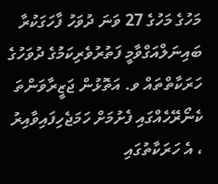މަހުގެ މަހުގެ 27 ވަނަ ދުވަހު ފާހަގަކުރާ ބައިނަލްއަގްވާމީ ފަތުރުވެރިކަމުގެ ދުވަހުގެ ހަރަކާތްތައް ވ. އަތޮޅުން ޖަޒީރާވަންތަ ކެނޯރޭހެއްގައި ފެށުމަށް ހަމަޖެހިފައިވާއިރު ، އެ ހަރަކާތުގައި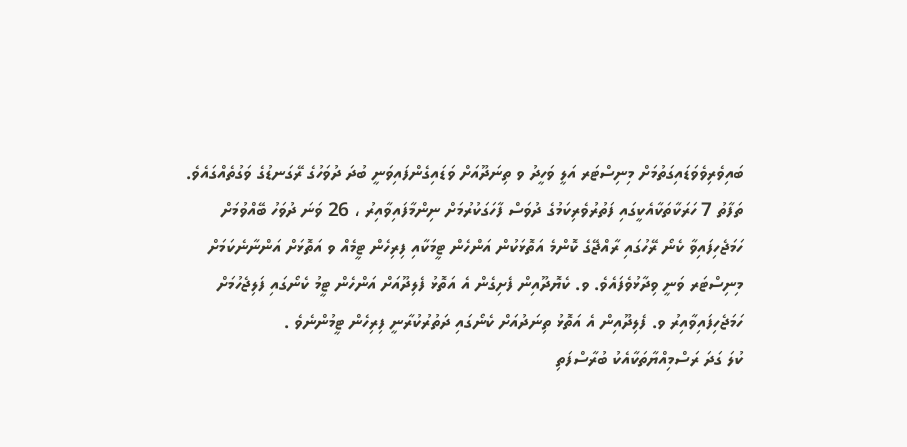ބައިވެރިވެވަޑައިގަތުމަށް މިނިސްޓަރ އަލީ ވަހީދު ވ ތިނަދޫއަށް ވަޑައިގެންފައިވަނީ ބުދަ ދުވަހުގެ ރޭގަނޑުގެ ވަގުތެއްގައެވެ.
ތަފާތު 7 ހަރަކާތަކާއެކީގައި ފަތުރުވެރިކަމުގެ ދުވަސް ފާހަގަކުރުމަށް ނިންމާފައިވާއިރު ، 26 ވަނަ ދުވަހު ބޭއްވުމަށް ހަމަޖެހިފައިވާ ކެނޯ ރޭހުގައި ރާއްޖޭގެ ކޮންމެ އަތޮޅަކުން އަންހެން ޓީމަކާއި ފިރިހެން ޓީމެއް ވ އަތޮޅަށް އަންނާނެކަމަށް މިނިސްޓަރ ވަނީ ވިދާޅުވެފައެވެ. ވ. ކެޔޮދޫއިން ފެށިގެން އެ އަތޮޅު ފެލިދޫއަށް އަންހެން ޓީމު ކެނޯގައި ފަލިޖެހުމަށް ހަމަޖެހިފައިވާއިރު ވ. ފެލިދޫއިން އެ އަތޮޅު ތިނަދުއަށް ކެނޯގައި ދަތުރުކުރާނީ ފިރިހެން ޓީމުންނެވެ .
ކުލަ ގަދަ ރަސްމިއްޔާތަކާއެކު ބުރާސްފަތި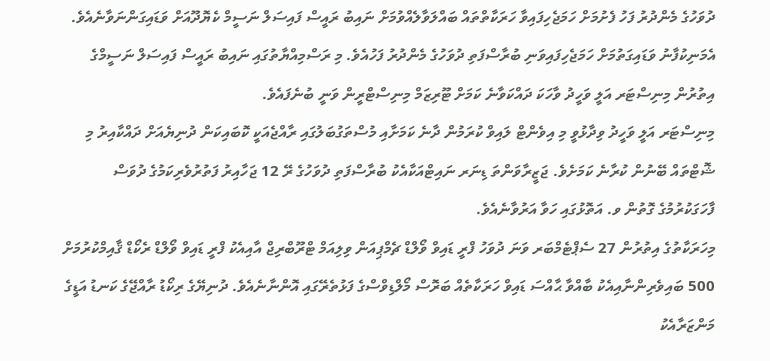ދުވަހުގެ މެންދުރު ފަހު ފެށުމަށް ހަމަޖެހިފައިވާ ހަރަކާތްތައް ބައްލަވާލެއްވުމަށް ނައިބު ރައީސް ފައިސަލް ނަސީމް ކެޔޮދޫއަށް ވަޑައިގަންނަވާނެއެވެ. އެމަނިކުފާނު ވަޑައިގަތުމަށް ހަމަޖެހިފައިވަނި ބުރާސްފަތި ދުވަހުގެ މެންދުރު ފަހުއެވެ. މި ރަސްމިއްޔާތުގައި ނައިބު ރައީސް ފައިސަލް ނަސީމްގެ އިތުރުން މިނިސްޓަރ އަލީ ވަހީދު ވާހަކަ ދައްކަވާނެ ކަމަށް ޓޫރިޒަމް މިނިސްޓްރީން ވަނީ ބުނެފައެވެ.
މިނިސްޓަރ އަލީ ވަހީދު ވިދާޅުވީ މި އިވެންޓް ލައިވް ކުރަމުން ދާނެ ކަމަށާއި މުސްތަގުބަލުގައި ރާއްޖެއަކީ ކޮބައިކަން ދުނިޔެއަށް ދައްކާއިރު މި ޝޮޓްތައް ބޭނުން ކުރާނެ ކަމަށެވެ. ޖަޒީރާވަންތަ ޑިނަރ ނައިޓްއަކާއެކު ބުރާސްފަތި ދުވަހުގެ ރޭ 12 ޖަހާއިރު ފަތުރުވެރިކަމުގެ ދުވަސް ފާހަގަކުރުމުގެ ގޮތުން ވ. އަތޮޅުގައި ހަވާ އަރުވާނެއެވެ.
މިހަރަކާތުގެ އިތުރުން 27 ސެޕްޓެމްބަރ ވަނަ ދުވަހު ފްރީ ޑައިވް ވޯލްޑް ޗެމްޕިއަން ވިލިއަމް ޓްރޫބްރިޖް އާއިއެކު ފްރީ ޑައިވް ވޯލްޑް ރެކޯޑް ޤާއިމްކުރުމަށް 500 ބައިވެރިންނާއިއެކު ބާއްވާ ޙާއްސަ ޑައިވް ހަރަކާތެއް ބަރޮސް މޯލްޑިވްސްގެ ފަޅުތެރޭގައި އޮންނާނެއެވެ. ދުނިޔޭގެ ރިކޯޑު ރާއްޖޭގެ ކަނޑު އަޑީގެ މަންޒަރާއެކު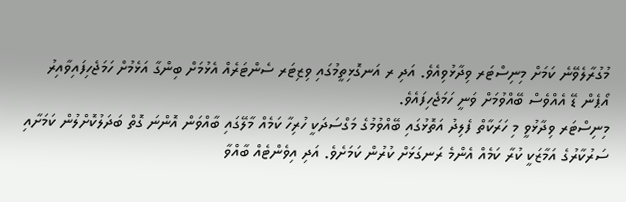މުގުރާލެވޭނެ ކަމަށް މިނިސްޓަރ ވިދާޅުވިއެވެ. އަދި ރ އަނގޮޅިތީމުގައި ވިޒިޓަރ ސެންޓަރެއް އެޅުމަށް ބިންގާ އަޅެމުށް ހަމަޖެހިފައިވާއިރު އޯޕެން ޑޭ އެއްވެސް ބޭއްވުމަށް ވަނީ ހަމަޖެހިފައެވެ.
މިނިސްޓަރ ވިދާޅުވީ މި ހަރަކާތް ފެލިދު އަތޮޅުގައި ބޭއްވުމުގެ މަގްސަދަކީ ހުރިހާ ކަމެއް މާލޭގައި ބާއްވަން އޮންނަ ގޮތް ބަދަލުކޮށްލުން ކަމަށާއި ސަރުކާރުގެ އަމާޒަކީ ކުރާ ކަމެއް އެންމެ ރަނގަޅަށް ކުރުން ކަމަށެވެ. އަދި އިވެންޓެއް ބާއްވާ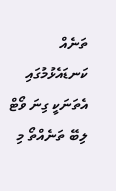ތަނެއް ކަނޑައެޅުމުގައި އެތަނަކީ ގިނަ ވޯޓް ލިބޭ ތަނެއްތޯ މި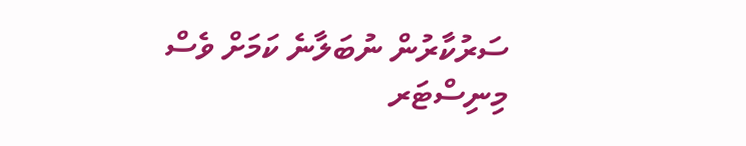ސަރުކާރުން ނުބަލާނެ ކަމަށް ވެސް މިނިސްޓަރ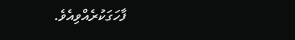ފާހަގަކުރެއްވިއެވެ.